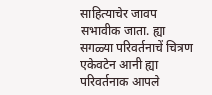साहित्याचेर जावप सभावीक जाता. ह्या सगळ्या परिवर्तनाचें चित्रण एकेवटेन आनी ह्या परिवर्तनाक आपले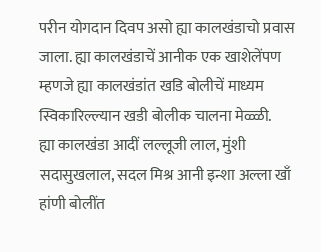परीन योगदान दिवप असो ह्या कालखंडाचो प्रवास जाला. ह्या कालखंडाचें आनीक एक खाशेलेंपण म्हणजे ह्या कालखंडांत खडि बोलीचें माध्यम स्विकारिल्ल्यान खडी बोलीक चालना मेळ्ळी.
ह्या कालखंडा आदीं लल्लूजी लाल, मुंशी सदासुखलाल, सदल मिश्र आनी इन्शा अल्ला खाँ हांणी बोलींत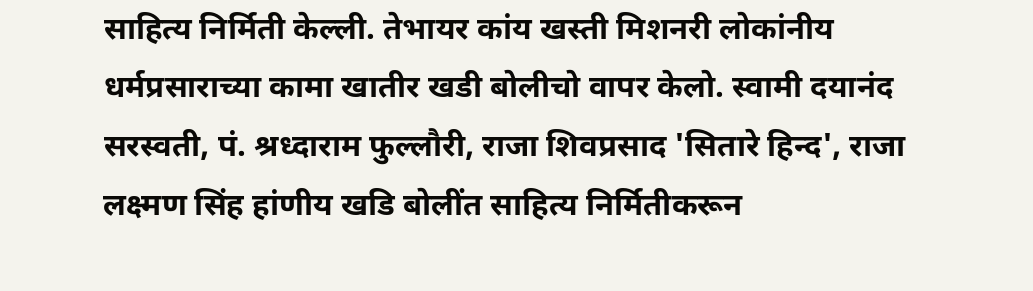साहित्य निर्मिती केल्ली. तेभायर कांय खस्ती मिशनरी लोकांनीय धर्मप्रसाराच्या कामा खातीर खडी बोलीचो वापर केलो. स्वामी दयानंद सरस्वती, पं. श्रध्दाराम फुल्लौरी, राजा शिवप्रसाद 'सितारे हिन्द', राजा लक्ष्मण सिंह हांणीय खडि बोलींत साहित्य निर्मितीकरून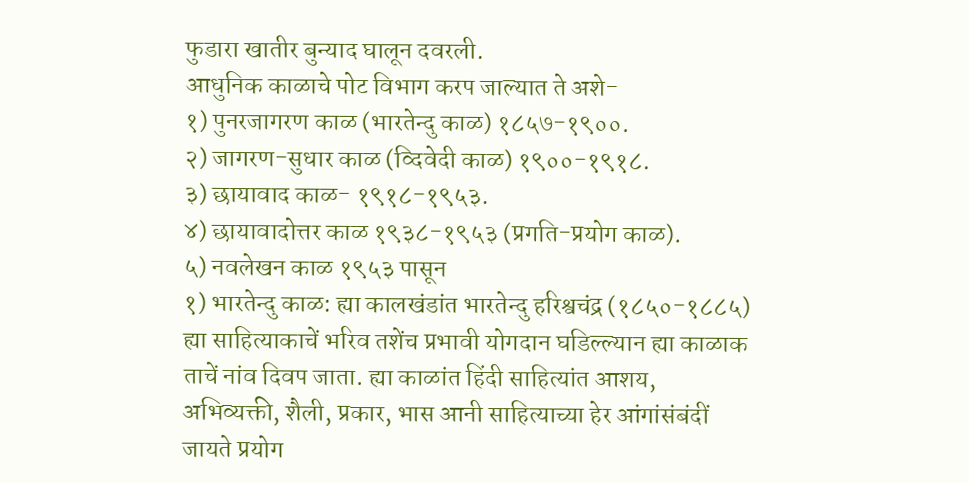फुडारा खातीर बुन्याद घालून दवरली.
आधुनिक काळाचे पोट विभाग करप जाल्यात ते अशे-
१) पुनरजागरण काळ (भारतेन्दु काळ) १८५७-१९००.
२) जागरण-सुधार काळ (व्दिवेदी काळ) १९००-१९१८.
३) छायावाद काळ- १९१८-१९५३.
४) छायावादोत्तर काळ १९३८-१९५३ (प्रगति-प्रयोग काळ).
५) नवलेखन काळ १९५३ पासून
१) भारतेन्दु काळ: ह्या कालखंडांत भारतेन्दु हरिश्वचंद्र (१८५०-१८८५) ह्या साहित्याकाचें भरिव तशेंच प्रभावी योगदान घडिल्ल्यान ह्या काळाक ताचें नांव दिवप जाता. ह्या काळांत हिंदी साहित्यांत आशय, अभिव्यक्ती, शैली, प्रकार, भास आनी साहित्याच्या हेर आंगांसंबंदीं जायते प्रयोग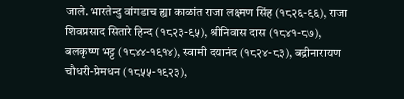जाले. भारतेन्दु वांगडाच ह्या काळांत राजा लक्ष्मण सिंह (१८२६-९६), राजा शिवप्रसाद सितारे हिन्द (१८२३-९५), श्रीनिवास दास (१८४१-८७), बलकृष्ण भट्ट (१८४४-१९१४), स्वामी दयानंद (१८२४-८३), बद्रीनारायण चौधरी-प्रेमधन (१८५५-१९२३),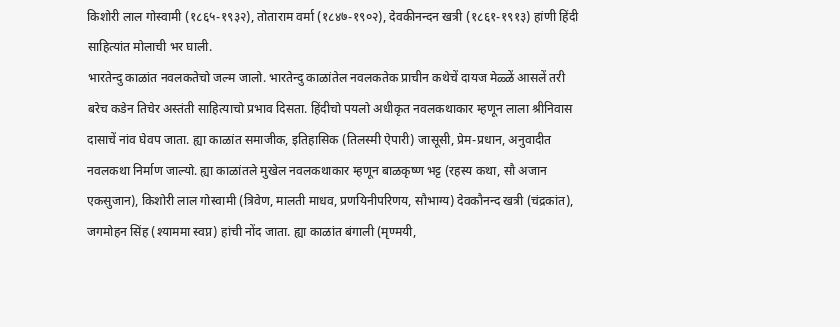किशोरी लाल गोस्वामी (१८६५-१९३२), तोताराम वर्मा (१८४७-१९०२), देवकीनन्दन खत्री (१८६१-१९१३) हांणी हिंदी साहित्यांत मोलाची भर घाली.
भारतेन्दु काळांत नवलकतेचो जल्म जालो. भारतेन्दु काळांतेल नवलकतेक प्राचीन कथेचें दायज मेळ्ळें आसलें तरी बरेच कडेन तिचेर अस्तंती साहित्याचो प्रभाव दिसता. हिंदीचो पयलो अधीकृत नवलकथाकार म्हणून लाला श्रीनिवास दासाचें नांव घेवप जाता. ह्या काळांत समाजीक, इतिहासिक (तिलस्मी ऐपारी) जासूसी, प्रेम-प्रधान, अनुवादीत नवलकथा निर्माण जाल्यो. ह्या काळांतले मुखेल नवलकथाकार म्हणून बाळकृष्ण भट्ट (रहस्य कथा, सौ अजान एकसुजान), किशोरी लाल गोस्वामी (त्रिवेण, मालती माधव, प्रणयिनीपरिणय, सौभाग्य) देवकौनन्द खत्री (चंद्रकांत), जगमोहन सिंह (श्याममा स्वप्न) हांची नोंद जाता. ह्या काळांत बंगाली (मृण्मयी,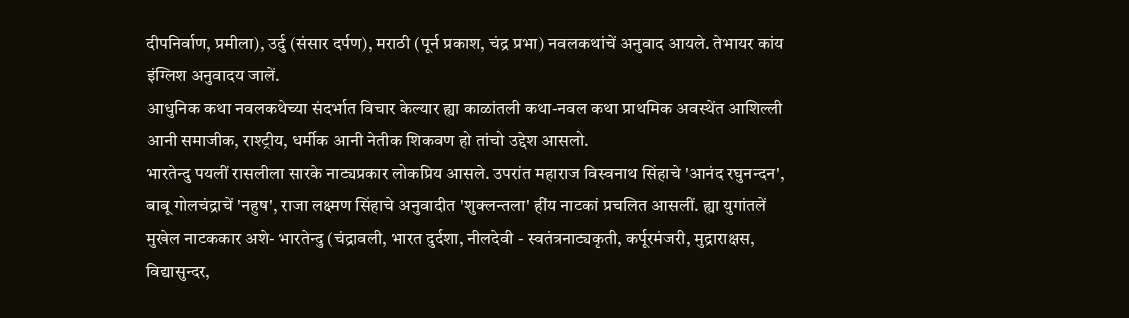दीपनिर्वाण, प्रमीला), उर्दु (संसार दर्पण), मराठी (पूर्न प्रकाश, चंद्र प्रभा) नवलकथांचें अनुवाद आयले. तेभायर कांय इंग्लिश अनुवादय जालें.
आधुनिक कथा नवलकथेच्या संदर्भात विचार केल्यार ह्या काळांतली कथा-नवल कथा प्राथमिक अवस्थेंत आशिल्ली आनी समाजीक, राश्ट्रीय, धर्मीक आनी नेतीक शिकवण हो तांचो उद्देश आसलो.
भारतेन्दु पयलीं रासलीला सारके नाट्यप्रकार लोकप्रिय आसले. उपरांत महाराज विस्वनाथ सिंहाचे 'आनंद रघुनन्दन', बाबू गोलचंद्राचें 'नहुष', राजा लक्ष्मण सिंहाचे अनुवादीत 'शुक्लन्तला' हींय नाटकां प्रचलित आसलीं. ह्या युगांतलें मुखेल नाटककार अशे- भारतेन्दु (चंद्रावली, भारत दुर्दशा, नीलदेवी - स्वतंत्रनाट्यकृती, कर्पूरमंजरी, मुद्राराक्षस, विद्यासुन्दर,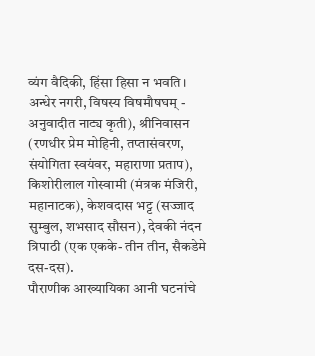व्यंग वैदिकी, हिंसा हिसा न भवति। अन्धेर नगरी, विषस्य विषमौषघम् - अनुवादीत नाट्य कृती), श्रीनिवासन (रणधीर प्रेम मोहिनी, तप्तासंवरण, संयोगिता स्वयंवर, महाराणा प्रताप), किशोरीलाल गोस्वामी (मंत्रक मंजिरी, महानाटक), केशवदास भट्ट (सज्जाद सुम्बुल, शभसाद सौसन), देवकी नंदन त्रिपाठी (एक एकके- तीन तीन, सैकडेमे दस-दस).
पौराणीक आख्यायिका आनी घटनांचे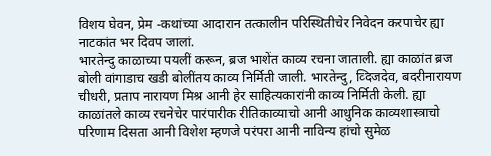विशय घेवन, प्रेम -कथांच्या आदारान तत्कालीन परिस्थितीचेर निवेदन करपाचेर ह्या नाटकांत भर दिवप जालां.
भारतेन्दु काळाच्या पयलीं करून, ब्रज भाशेंत काव्य रचना जाताली. ह्या काळांत ब्रज बोली वांगाडाच खडी बोलींतय काव्य निर्मिती जाली. भारतेन्दु, व्दिजदेव, बदरीनारायण चीधरी, प्रताप नारायण मिश्र आनी हेर साहित्यकारांनी काव्य निर्मिती केली. ह्या काळांतले काव्य रचनेचेर पारंपारीक रीतिकाव्याचो आनी आधुनिक काव्यशास्त्राचो परिणाम दिसता आनी विशेश म्हणजे परंपरा आनी नाविन्य हांचो सुमेळ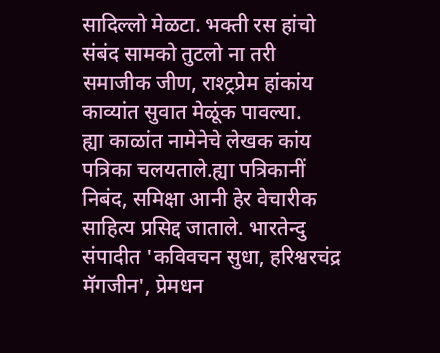सादिल्लो मेळटा. भक्ती रस हांचो संबंद सामको तुटलो ना तरी समाजीक जीण, राश्ट्रप्रेम हांकांय काव्यांत सुवात मेळूंक पावल्या.
ह्या काळांत नामेनेचे लेखक कांय पत्रिका चलयताले.ह्या पत्रिकानीं निबंद, समिक्षा आनी हेर वेचारीक साहित्य प्रसिद्द जाताले. भारतेन्दु संपादीत 'कविवचन सुधा, हरिश्वरचंद्र मॅगजीन', प्रेमधन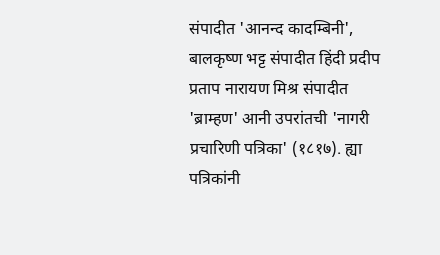संपादीत 'आनन्द कादम्बिनी', बालकृष्ण भट्ट संपादीत हिंदी प्रदीप प्रताप नारायण मिश्र संपादीत 'ब्राम्हण' आनी उपरांतची 'नागरी प्रचारिणी पत्रिका' (१८१७). ह्या पत्रिकांनी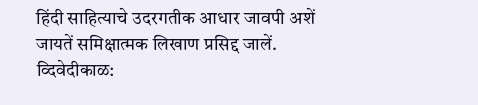हिंदी साहित्याचे उदरगतीक आधार जावपी अशें जायतें समिक्षात्मक लिखाण प्रसिद्द जालें.
व्दिवेदीकाळ: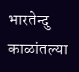भारतेन्दु काळांतल्या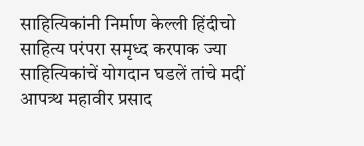साहित्यिकांनी निर्माण केल्ली हिंदीचो साहित्य परंपरा समृध्द करपाक ज्या साहित्यिकांचें योगदान घडलें तांचे मदीं आपत्र्थ महावीर प्रसाद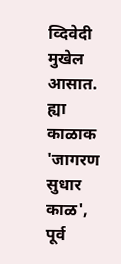व्दिवेदी मुखेल आसात. ह्या काळाक 'जागरण सुधार काळ', पूर्व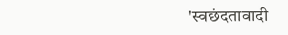'स्वछंदतावादी